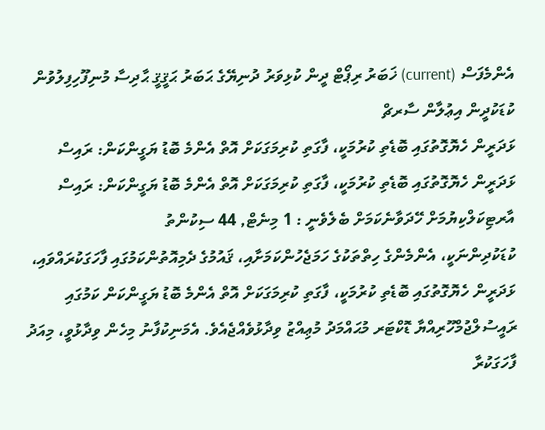އެންމެފަސް (current) ޚަބަރު ރިޕޯޓް ދީން ކުޅިވަރު ދުނިޔޭގެ ޙަބަރު ޙަޤީޤީ ޙާދިސާ މުނިފޫހިފިލުވުން ކުޑަކުދީން އިޢުލާން ސާރޗް
ޅަދަރީން ހެޔޮގޮތުގައި ބޮޑެތި ކުރުމަކީ، ފާގަތި ކުރިމަގަކަށް އޮތް އެންމެ ބޮޑު ޔަގީންކަން: ރައިސް
ޅަދަރީން ހެޔޮގޮތުގައި ބޮޑެތި ކުރުމަކީ، ފާގަތި ކުރިމަގަކަށް އޮތް އެންމެ ބޮޑު ޔަގީންކަން: ރައިސް
އާރޓިކަލްކިޔުމަށް ހޭދަވާނެކަމަށް ބެލެވެނީ : 1 މިނެޓް, 44 ސިކުންތު
ކުޑަކުދިންނަކީ، އެންމެންގެ ހިތްތަކުގެ ހަމަޖެހުންކަމަށާއި، ޤައުމުގެ ދެމިއޮތުންކަމުގައި ފާހަގަކުރައްވައި، ޅަދަރީން ހެޔޮގޮތުގައި ބޮޑެތި ކުރުމަކީ، ފާގަތި ކުރިމަގަކަށް އޮތް އެންމެ ބޮޑު ޔަގީންކަން ކަމުގައި ރައީސުލްޖުމްހޫރިއްޔާ ޑޮކްޓަރ މުޙައްމަދު މުޢިއްޒު ވިދާޅުވެއްޖެއެވެ. އެމަނިކުފާނު މިހެން ވިދާޅުވީ، މިއަދު ފާހަގަކުރާ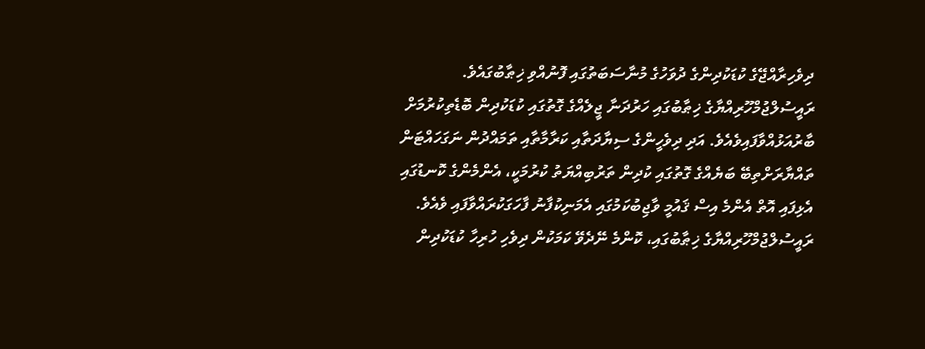ދިވެހިރާއްޖޭގެ ކުޑަކުދިންގެ ދުވަހުގެ މުނާސަބަތުގައި ފޮނުއްވި ޚިޠާބުގައެވެ.
ރައީސުލްޖުމްހޫރިއްޔާގެ ޚިޠާބުގައި ހަރުދަނާ ޖީލެއްގެ ގޮތުގައި ކުޑަކުދިން ބޮޑެތިކުރުމަށް ބާރުއަޅުއްވާފައިވެއެވެ. އަދި ދިވެހީންގެ ސިޔާދަތާއި ކަރާމާތާއި ތަމައްދުން ނަގަހައްޓަން ތައްޔާރަށްތިބޭ ބަޔެއްގެ ގޮތުގައި ކުދިން ތަރުބިއްޔަތު ކުރުމަކީ، އެންމެންގެ ކޮނޑުގައި އެޅިފައި އޮތް އެންމެ އިސް ޤައުމީ ވާޖިބުކަމުގައި އެމަނިކުފާނު ފާހަގަކުރައްވާފައި ވެއެވެ.
ރައީސުލްޖުމްހޫރިއްޔާގެ ޚިޠާބުގައި، ކޮންމެ ނޭދެވޭ ކަމަކުން ދިވެހި ހުރިހާ ކުޑަކުދިން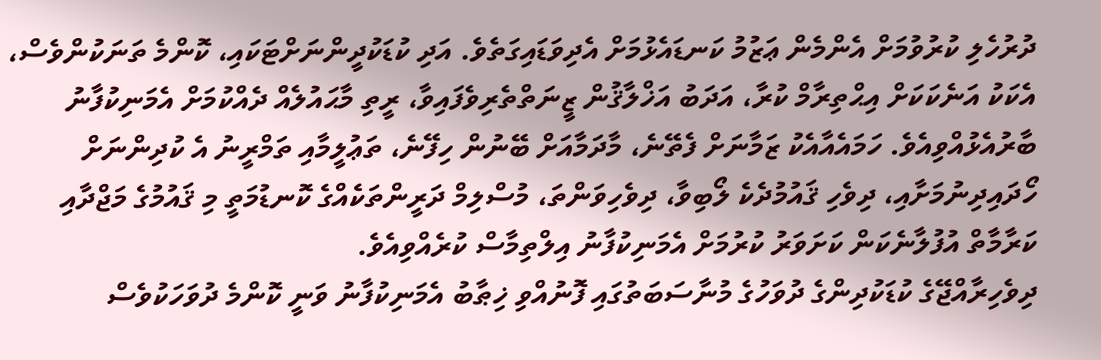ދުރުހެލި ކުރުވުމަށް އެންމެން ޢަޒުމު ކަނޑައެޅުމަށް އެދިވަޑައިގަތެވެ. އަދި ކުޑަކުދީންނަށްޓަކައި، ކޮންމެ ތަނަކުންވެސް، އެކަކު އަނެކަކަށް އިޙްތިރާމް ކުރާ، އަދަބު އަޚްލާޤުން ޒީނަތްތެރިވެފައިވާ، ރީތި މާޙައުލެއް ދެއްކުމަށް އެމަނިކުފާނު ބާރުއެޅުއްވިއެވެ. ހަމައެއާއެކު ޒަމާނަށް ފެތޭނެ، މާދަމާއަށް ބޭނުން ހިފޭނެ، ތަޢުލީމާއި ތަމްރީނު އެ ކުދިންނަށް ހޯދައިދިނުމަށާއި، ދިވެހި ޤައުމުދެކެ ލޯބިވާ، ދިވެހިވަންތަ، މުސްލިމް ދަރީންތަކެއްގެ ކޮނޑުމަތީ މި ޤައުމުގެ މަޖްދާއި ކަރާމާތް އުފުލާނެކަން ކަށަވަރު ކުރުމަށް އެމަނިކުފާނު އިލްތިމާސް ކުރެއްވިއެވެ.
ދިވެހިރާއްޖޭގެ ކުޑަކުދިންގެ ދުވަހުގެ މުނާސަބަތުގައި ފޮނުއްވި ޚިޠާބު އެމަނިކުފާނު ވަނީ ކޮންމެ ދުވަހަކުވެސް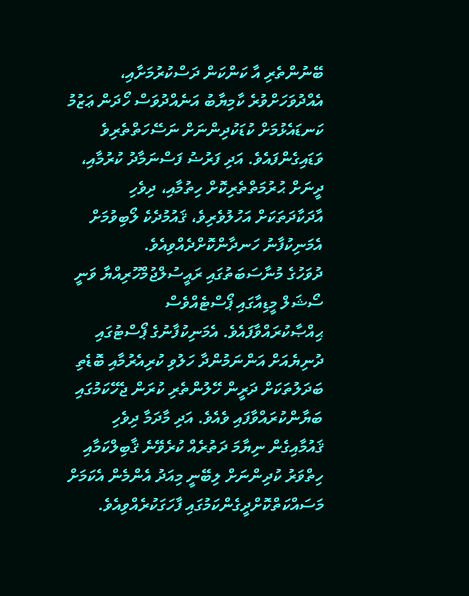ބޭނުންތެރި އާ ކަންކަން ދަސްކުރުމަށާއި، އެއްދުވަހަށްވުރެ ކާމިޔާބު އަނެއްދުވަސް ހޯދަން ޢަޒުމު ކަނޑައެޅުމަށް ކުޑަކުދިންނަށް ނަސޭހަތްތެރިވެ ވަޑައިގެންފައެވެ. އަދި ފަރުޟު ފަސްނަމާދު ކުރުމާއި، ދީނަށް ޙުރުމަތްތެރިކޮށް ހިތުމާއި، ދިވެހި އާދަކާދަތަކަށް އަހުލުވެރިވެ، ޤައުމުދެކެ ލޯބިވުމަށް އެމަނިކުފާނު ހަނދާންކޮށްދެއްވިއެވެ.
ދުވަހުގެ މުނާސަބަތުގައި ރައީސުލްޖުމްހޫރިއްޔާ ވަނީ ސޯޝަލް މީޑިއާގައި ޕޯސްޓެއްވެސް ޙިއްޞާކުރައްވާފައެވެ. އެމަނިކުފާނުގެ ޕޯސްޓުގައި ދުނިޔެއަށް އަންނަމުންދާ ހަލުވި ކުރިއެރުމާއި ބޮޑެތި ބަދަލުތަކަށް ދަރީން ހޭލުންތެރި ކުރަން ޖެހޭކަމުގައި ބަޔާންކުރައްވާފައި ވެއެވެ. އަދި މާދަމާ ދިވެހި ޤައުމާއިގެން ނިޔާމަ ދަތުރެއް ކުރެވޭނެ ޤާބިލްކަމާއި ހިތްވަރު ކުދިންނަށް ލިބޭނީ މިއަދު އެންމެން އެކަމަށް މަސައްކަތްކޮށްދީގެންކަމުގައި ފާހަގަކުރެއްވިއެވެ.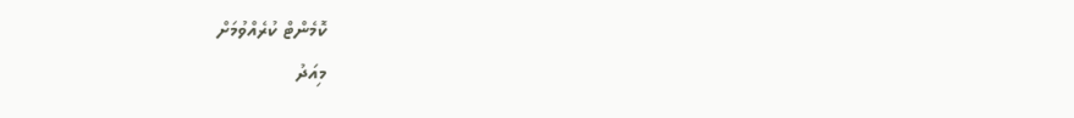ކޮމެންޓް ކުރެއްވުމަށް
މިއަދު